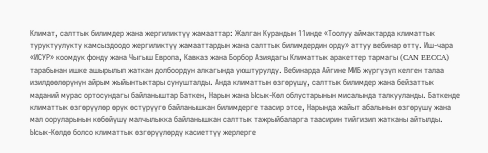Климат, салттык билимдер жана жергиликтүү жамааттар: Жалган Курандын 11инде «Тоолуу аймактарда климаттык туруктуулукту камсыздоодо жергиликтүү жамааттардын жана салттык билимдердин орду» аттуу вебинар өттү. Иш-чара «ИСУР» коомдук фонду жана Чыгыш Европа, Кавказ жана Борбор Азиядагы Климаттык аракеттер тармагы (CAN EECCA) тарабынан ишке ашырылып жаткан долбоордун алкагында уюштурулду. Вебинарда Айгине МИБ жүргүзүп келген талаа изилдөөлөрүнүн айрым жыйынтыктары сунушталды. Анда климаттын өзгөрүшү, салттык билимдер жана бейзаттык маданий мурас ортосундагы байланыштар Баткен, Нарын жана Ысык-Көл облустарынын мисалында талкууланды. Баткенде климаттык өзгөрүүлөр өрүк өстүрүүгө байланышкан билимдерге таасир этсе, Нарында жайыт абалынын өзгөрүшү жана мал ооруларынын көбөйүшү малчылыкка байланышкан салттык тажрыйбаларга таасирин тийгизип жатканы айтылды. Ысык-Көлдө болсо климаттык өзгөрүүлөрдү касиеттүү жерлерге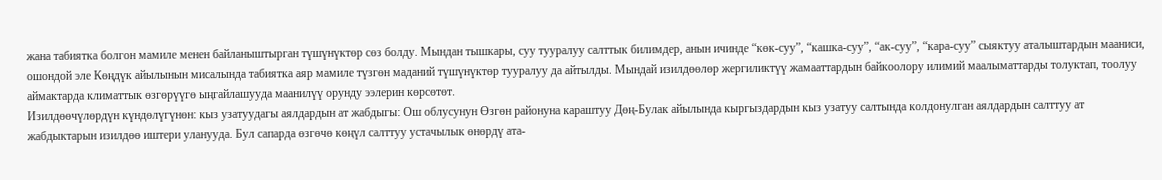жана табиятка болгон мамиле менен байланыштырган түшүнүктөр сөз болду. Мындан тышкары, суу тууралуу салттык билимдер, анын ичинде “көк-суу”, “кашка-суу”, “ак-суу”, “кара-суу” сыяктуу аталыштардын мааниси, ошондой эле Көңдүк айылынын мисалында табиятка аяр мамиле түзгөн маданий түшүнүктөр тууралуу да айтылды. Мындай изилдөөлөр жергиликтүү жамааттардын байкоолору илимий маалыматтарды толуктап, тоолуу аймактарда климаттык өзгөрүүгө ыңгайлашууда маанилүү орунду ээлерин көрсөтөт.
Изилдөөчүлөрдүн күндөлүгүнөн: кыз узатуудагы аялдардын ат жабдыгы: Ош облусунун Өзгөн районуна караштуу Дөң-Булак айылында кыргыздардын кыз узатуу салтында колдонулган аялдардын салттуу ат жабдыктарын изилдөө иштери уланууда. Бул сапарда өзгөчө көңүл салттуу устачылык өнөрдү ата-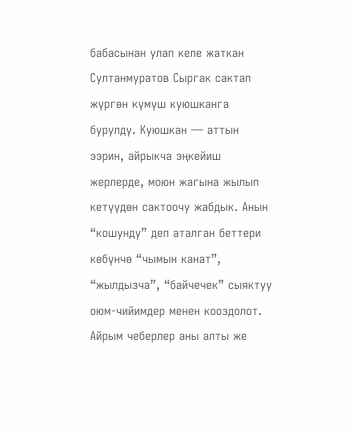бабасынан улап келе жаткан Султанмуратов Сыргак сактап жүргөн күмүш куюшканга бурулду. Куюшкан — аттын ээрин, айрыкча эңкейиш жерлерде, моюн жагына жылып кетүүдөн сактоочу жабдык. Анын “кошунду” деп аталган беттери көбүнчө “чымын канат”, “жылдызча”, “байчечек” сыяктуу оюм-чийимдер менен кооздолот. Айрым чеберлер аны алты же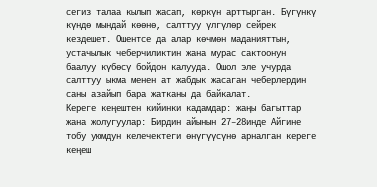сегиз талаа кылып жасап, көркүн арттырган. Бүгүнкү күндө мындай көөнө, салттуу үлгүлөр сейрек кездешет. Ошентсе да алар көчмөн маданияттын, устачылык чеберчиликтин жана мурас сактоонун баалуу күбөсү бойдон калууда. Ошол эле учурда салттуу ыкма менен ат жабдык жасаган чеберлердин саны азайып бара жатканы да байкалат.
Кереге кеңештен кийинки кадамдар: жаңы багыттар жана жолугуулар: Бирдин айынын 27–28инде Айгине тобу уюмдун келечектеги өнүгүүсүнө арналган кереге кеңеш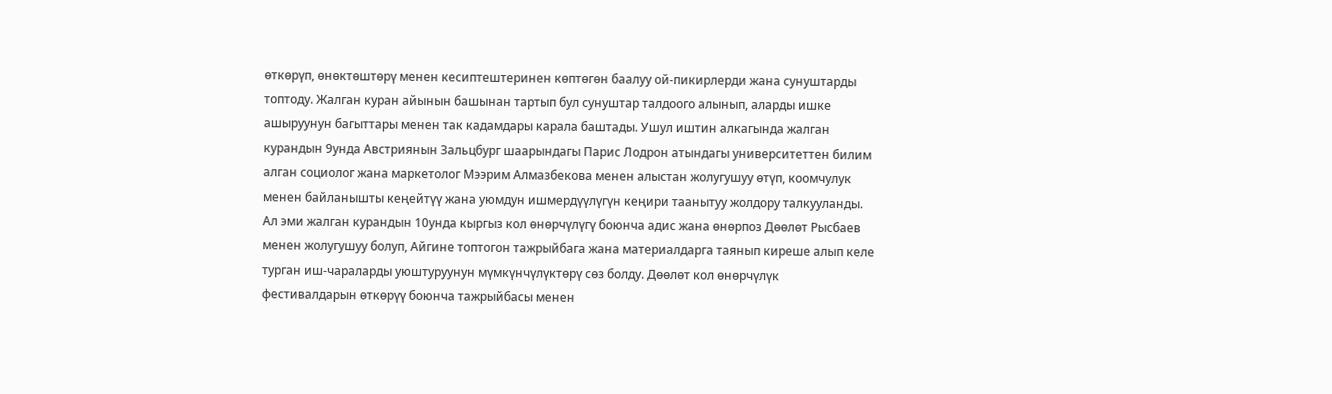өткөрүп, өнөктөштөрү менен кесиптештеринен көптөгөн баалуу ой-пикирлерди жана сунуштарды топтоду. Жалган куран айынын башынан тартып бул сунуштар талдоого алынып, аларды ишке ашыруунун багыттары менен так кадамдары карала баштады. Ушул иштин алкагында жалган курандын 9унда Австриянын Зальцбург шаарындагы Парис Лодрон атындагы университеттен билим алган социолог жана маркетолог Мээрим Алмазбекова менен алыстан жолугушуу өтүп, коомчулук менен байланышты кеңейтүү жана уюмдун ишмердүүлүгүн кеңири таанытуу жолдору талкууланды. Ал эми жалган курандын 10унда кыргыз кол өнөрчүлүгү боюнча адис жана өнөрпоз Дөөлөт Рысбаев менен жолугушуу болуп, Айгине топтогон тажрыйбага жана материалдарга таянып киреше алып келе турган иш-чараларды уюштуруунун мүмкүнчүлүктөрү сөз болду. Дөөлөт кол өнөрчүлүк фестивалдарын өткөрүү боюнча тажрыйбасы менен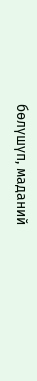бөлүшүп, маданий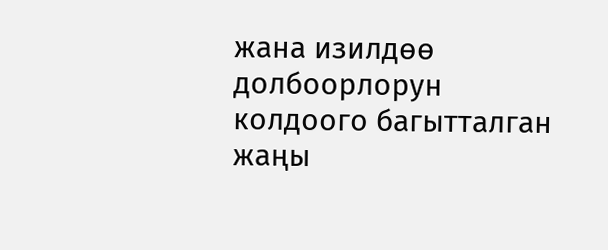жана изилдөө долбоорлорун колдоого багытталган жаңы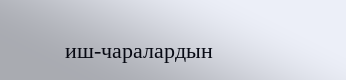иш-чаралардын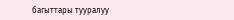багыттары тууралуу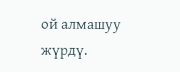ой алмашуу жүрдү.